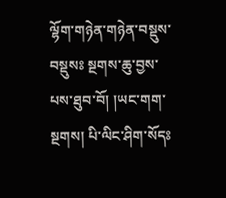ལྷོག་གཉེན་གཉེན་བསྡུས་བསྡུསཿ སྔགས་ཆུ་བྱས་པས་ཐུབ་བོ། །ཡང་གག་སྔགས། པི་ལིང་ཤིག་སོདཿ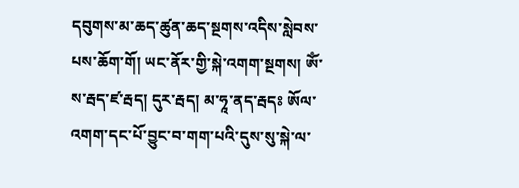དབུགས་མ་ཆད་ཚུན་ཆད་སྔགས་འདིས་སླེབས་པས་ཆོག་གོ། ཡང་ནོར་གྱི་སྐེ་འགག་སྔགས། ཨོཾ་ས་རྦད་ཛ་རྦད། དུར་རྦད། མ་ཧཱ་ནད་རྦདཿ ཨོལ་འགག་དང་པོ་བྱུང་བ་གག་པའི་དུས་སུ་སྐེ་ལ་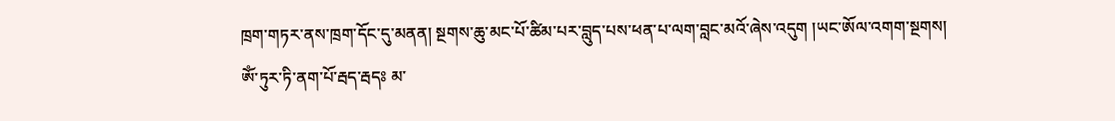ཁྲག་གཏར་ནས་ཁྲག་དོང་དུ་མནན། སྔགས་ཆུ་མང་པོ་ཚིམ་པར་བླུད་པས་ཕན་པ་ལག་བླང་མའོ་ཞེས་འདུག །ཡང་ཨོལ་འགག་སྔགས། ཨོཾ་ཏུར་ཏི་ནག་པོ་རྦད་རྦདཿ མ་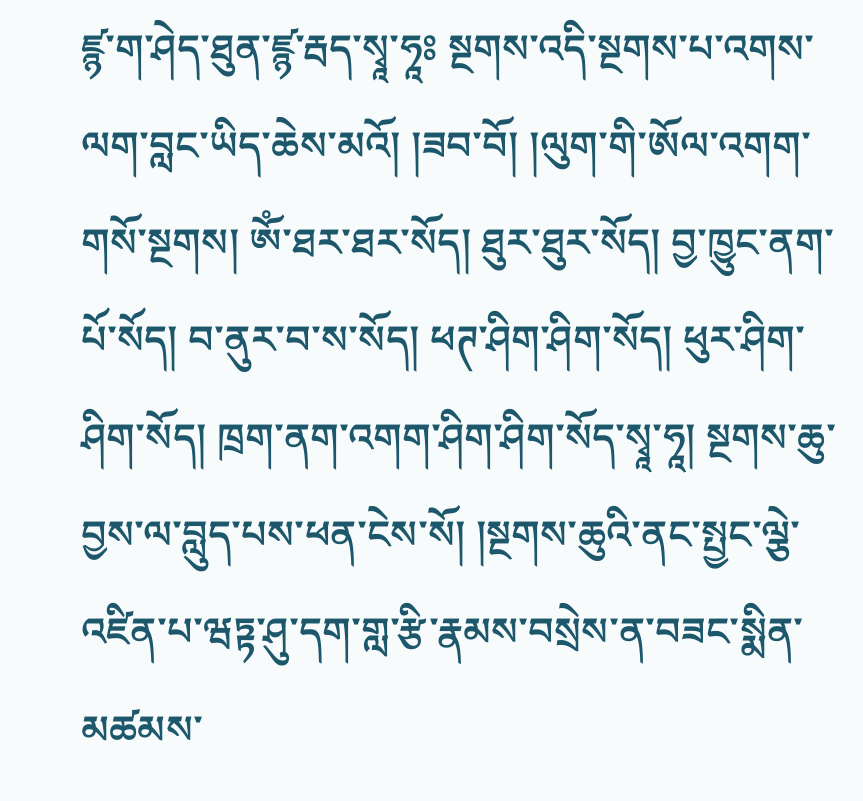ཛྙ་ག་ཤེད་ཐུན་ཛྙ་རྦད་སྭཱ་ཧཱཿ སྔགས་འདི་སྔགས་པ་འགས་ལག་བླང་ཡིད་ཆེས་མའོ། །ཟབ་བོ། །ལུག་གི་ཨོལ་འགག་གསོ་སྔགས། ཨོཾ་ཐར་ཐར་སོད། ཐུར་ཐུར་སོད། བྱ་ཁྱུང་ནག་པོ་སོད། བ་ནུར་བ་ས་སོད། ཕཊ་ཤིག་ཤིག་སོད། ཕུར་ཤིག་ཤིག་སོད། ཁྲག་ནག་འགག་ཤིག་ཤིག་སོད་སྭཱ་ཧཱ། སྔགས་ཆུ་བྱས་ལ་བླུད་པས་ཕན་ངེས་སོ། །སྔགས་ཆུའི་ནང་སྤྱང་ལྕེ་འཛིན་པ་ཝཏྟ་ཤུ་དག་གླ་རྩི་རྣམས་བསྲེས་ན་བཟང་སྨིན་མཚམས་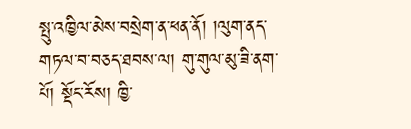སྤུ་འཁྱིལ་མེས་བསྲེག་ན་ཕན་ནོ། །ལུག་ནད་གཏལ་བ་བཅད་ཐབས་ལ། གུ་གུལ་མུ་ཟི་ནག་པོ། སྡོང་རོས། ཁྱི་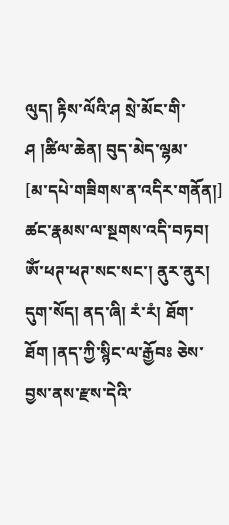ལུད། རྟིས་ལོའི་ཤ སྲེ་མོང་གི་ཤ །ཚིལ་ཆེན། བུད་མེད་ལྷམ་
[མ་དཔེ་གཟིགས་ན་འདིར་གནོན།]
ཚང་རྣམས་ལ་སྔགས་འདི་བཏབ། ཨོཾ་ཕཊ་ཕཊ་སང་སང་། ནུར་ནུར། དུག་སོད། ནད་ཞི། རཾ་རཾ། ཐོག་ཐོག །ནད་ཀྱི་སྙིང་ལ་རྒྱོབཿ ཅེས་བྱས་ནས་རྫས་དེའི་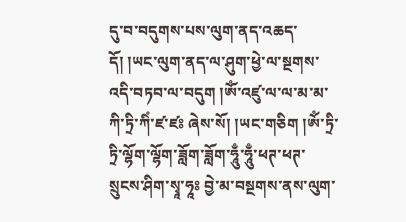དུ་བ་བདུགས་པས་ལུག་ནད་འཆད་དོ། །ཡང་ལུག་ནད་ལ་ཤུག་ཕྱེ་ལ་སྔགས་འདི་བཏབ་ལ་བདུག །ཨོཾ་འཛུ་ལ་ལ་མ་མ་ཀི་ཏྲི་ཀིཾ་ཛ་ཛཿ ཞེས་སོ། །ཡང་གཅིག །ཨོཾ་ཏྲི་ཏྲི་ལྷོག་ལྷོག་ཟློག་ཟློག་ཧཱུྃ་ཧཱུྃ་ཕཊ་ཕཊ་སྲུངས་ཤིག་སྭཱ་ཧཱཿ བྱེ་མ་བསྔགས་ནས་ལུག་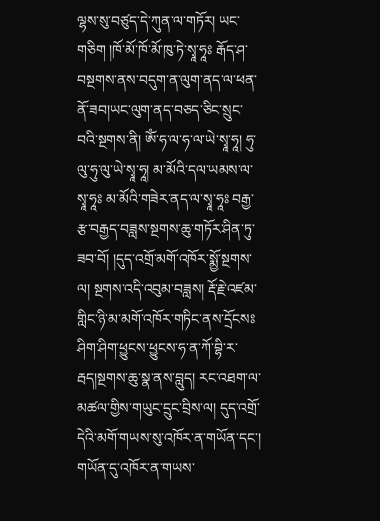ལྷས་སུ་བཙུད་དེ་ཀུན་ལ་གཏོར། ཡང་གཅིག །ཁོ་མོ་ཁོ་མོ་ཁུ་ཏེ་སྭཱ་ཧཱཿ རྒོད་ཤ་བསྔགས་ནས་བདུག་ན་ལུག་ནད་ལ་ཕན་ནོ་ཟབ།ཡང་ལུག་ནད་བཅད་ཅིང་སྲུང་བའི་སྔགས་ནི། ཨོཾ་ཧ་ལ་ཧ་ལ་ཡེ་སྭཱ་ཧཱ། ཧུ་ལུ་ཧུ་ལུ་ཡེ་སྭཱ་ཧཱ། མ་མོའི་དལ་ཡམས་ལ་སྭཱ་ཧཱཿ མ་མོའི་གཟེར་ནད་ལ་སྭཱ་ཧཱཿ བརྒྱ་རྩ་བརྒྱད་བཟླས་སྔགས་ཆུ་གཏོར་ཤིན་ཏུ་ཟབ་བོ། །དུད་འགྲོ་མགོ་འཁོར་སྨྱོ་སྔགས་ལ། སྔགས་འདི་འབུམ་བཟླས། རྡོ་རྗེ་འཛམ་གླིང་ཉི་མ་མགོ་འཁོར་གཏིང་ནས་དྲོངསཿ ཤིག་ཤིག་ཕྱུངས་ཕྱུངས་ཧ་ན་ཀོ་བྷི་ར་རྦད།སྔགས་ཆུ་སྣ་ནས་བླུད། རང་འཐག་ལ་མཚལ་གྱིས་གཡུང་དྲུང་བྲིས་ལ། དུད་འགྲོ་དེའི་མགོ་གཡས་སུ་འཁོར་ན་གཡོན་དང་། གཡོན་དུ་འཁོར་ན་གཡས་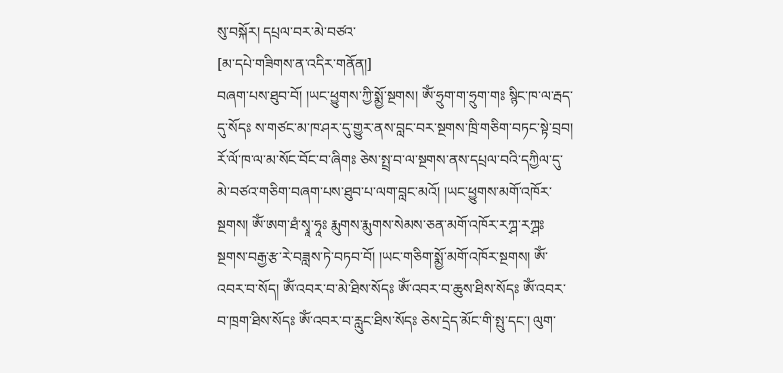སུ་བསྐོར། དཔྲལ་བར་མེ་བཙའ་
[མ་དཔེ་གཟིགས་ན་འདིར་གནོན།]
བཞག་པས་ཐུབ་བོ། །ཡང་ཕྱུགས་ཀྱི་སྨྱོ་སྔགས། ཨོཾ་ཧྲུག་ག་ཧྲུག་གཿ སྙིང་ཁ་ལ་རྦད་དུ་སོདཿ ས་གཙང་མ་ཁ་ཤར་དུ་གྱུར་ནས་བླང་བར་སྔགས་ཁྲི་གཅིག་བཏང་སྟེ་བྲབ། རོ་ལོ་ཁ་ལ་མ་སོང་བོང་བ་ཞིགཿ ཅེས་སྤྲ་བ་ལ་སྔགས་ནས་དཔྲལ་བའི་དཀྱིལ་དུ་མེ་བཙའ་གཅིག་བཞག་པས་ཐུབ་པ་ལག་བླང་མའོ། །ཡང་ཕྱུགས་མགོ་འཁོར་སྔགས། ཨོཾ་ཨག་ཐཾ་སྭཱ་ཧཱཿ རྨུགས་རྨུགས་སེམས་ཅན་མགོ་འཁོར་རཀྴ་རཀྴཿ སྔགས་བརྒྱ་རྩ་རེ་བཟླས་ཏེ་བཏབ་བོ། །ཡང་གཅིག་སྨྱོ་མགོ་འཁོར་སྔགས། ཨོཾ་འབར་བ་སོད། ཨོཾ་འབར་བ་མེ་ཐིས་སོདཿ ཨོཾ་འབར་བ་ཆུས་ཐིས་སོདཿ ཨོཾ་འབར་བ་ཁྲག་ཐིས་སོདཿ ཨོཾ་འབར་བ་རླུང་ཐིས་སོདཿ ཅེས་དྲེད་མོང་གི་སྤུ་དང་། ལུག་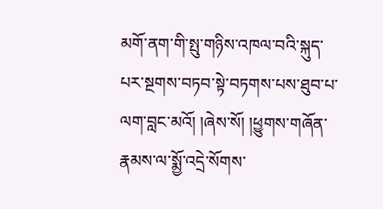མགོ་ནག་གི་སྤུ་གཉིས་འཁལ་བའི་སྐུད་པར་སྔགས་བཏབ་སྟེ་བཏགས་པས་ཐུབ་པ་ལག་བླང་མའོ། །ཞེས་སོ། །ཕྱུགས་གཞོན་རྣམས་ལ་སྨྱོ་འདྲེ་སོགས་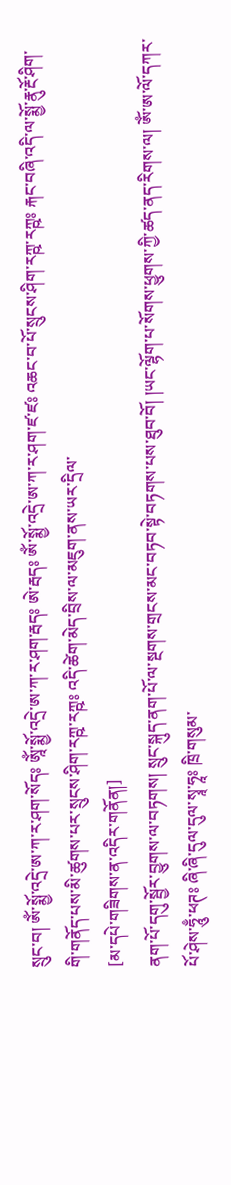སྲུང་བ། ཨོཾ་སྨྱོ་འདྲེ་ཨ་ཀ་ར་ཤག་སོདཿ ཨཱོཾ་སྨྱོ་འདྲེ་ཨ་ཀ་ར་ཤག་རྦདཿ ཨེ་རྦདཿ ཨོཾ་སྨྱོ་འདྲེ་ཨ་ཀ་ར་ཤག་ཛ་ཛཿ འཆང་བ་པོ་སྲུངས་ཤིག་རཀྵ་རཀྵཿ རྐང་བཞི་འདི་ལ་སྨྱོ་རྣུ་རྔོ་ཤིག་གི་གནོད་པས་མི་ཚུགས་པར་སྲུངས་ཤིག་རཀྵ་རཀྵཿ འདི་ཚེག་མེད་བྲིས་ལ་མཇུག་ནས་ཡར་དྲིལ་
[མ་དཔེ་གཟིགས་ན་འདིར་གནོན།]
ནག་པོ་དགུ་སྦྱོར་བྱུགས་ལ་བཏགས། སྲུང་སྐུད་ནག་པོ་ལ་སྔགས་གྲངས་མང་བཏབ་སྟེ་བཏགས་པས་ཐུབ་བོ། །ཡང་ལྷོག་པ་སོགས་ཕྱུགས་ཀྱི་ཚད་ནད་རིགས་ལ། ཨོཾ་ཨ་ལོ་དཀར་པོ་ཤེས་ཧཱུྃ་ཕཊཿ ཞི་ཞི་དུལ་དུལ་སྭཱ་ཧཱཿ ཁྲི་གསུམ་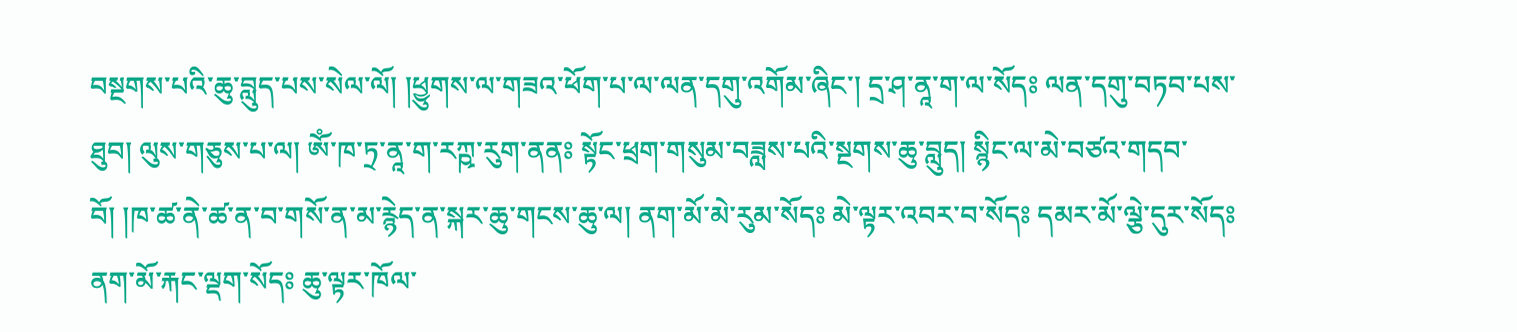བསྔགས་པའི་ཆུ་བླུད་པས་སེལ་ལོ། །ཕྱུགས་ལ་གཟའ་ཕོག་པ་ལ་ལན་དགུ་འགོམ་ཞིང་། དྲ་ཤ་ནཱ་ག་ལ་སོདཿ ལན་དགུ་བཏབ་པས་ཐུབ། ལུས་གཅུས་པ་ལ། ཨོཾ་ཁ་ཏྲ་ནཱ་ག་རཀྵ་རུག་ནནཿ སྟོང་ཕྲག་གསུམ་བཟླས་པའི་སྔགས་ཆུ་བླུད། སྙིང་ལ་མེ་བཙའ་གདབ་བོ། །ཁ་ཚ་ནེ་ཚ་ན་བ་གསོ་ན་མ་རྙེད་ན་སྐར་ཆུ་གངས་ཆུ་ལ། ནག་མོ་མེ་རུམ་སོདཿ མེ་ལྟར་འབར་བ་སོདཿ དམར་མོ་ལྕེ་དུར་སོདཿ ནག་མོ་རྐང་ལྡག་སོདཿ ཆུ་ལྟར་ཁོལ་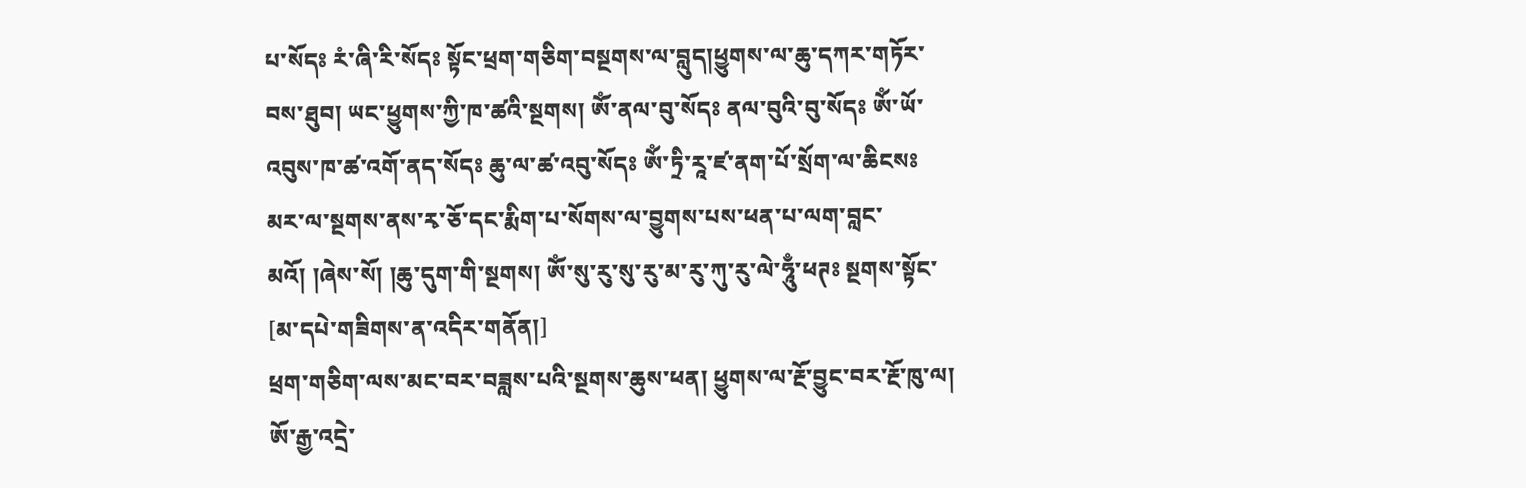པ་སོདཿ རཾ་ཞི་རི་སོདཿ སྟོང་ཕྲག་གཅིག་བསྔགས་ལ་བླུད།ཕྱུགས་ལ་ཆུ་དཀར་གཏོར་བས་ཐུབ། ཡང་ཕྱུགས་ཀྱི་ཁ་ཚའི་སྔགས། ཨོཾ་ནལ་བུ་སོདཿ ནལ་བུའི་བུ་སོདཿ ཨོཾ་ཡོ་འབུས་ཁ་ཚ་འགོ་ནད་སོདཿ ཆུ་ལ་ཚ་འབུ་སོདཿ ཨོཾ་ཏྲི་རཱ་ཛ་ནག་པོ་སྲོག་ལ་ཆིངསཿ མར་ལ་སྔགས་ནས་རྭ་ཅོ་དང་རྨིག་པ་སོགས་ལ་བྱུགས་པས་ཕན་པ་ལག་བླང་མའོ། །ཞེས་སོ། །ཆུ་དུག་གི་སྔགས། ཨོཾ་སུ་རུ་སུ་རུ་མ་རུ་ཀུ་རུ་ལེ་ཧཱུྃ་ཕཊཿ སྔགས་སྟོང་
[མ་དཔེ་གཟིགས་ན་འདིར་གནོན།]
ཕྲག་གཅིག་ལས་མང་བར་བཟླས་པའི་སྔགས་ཆུས་ཕན། ཕྱུགས་ལ་རྔོ་བྱུང་བར་རྔོ་ཁུ་ལ། ཨོ་རྒྱ་འདྲེ་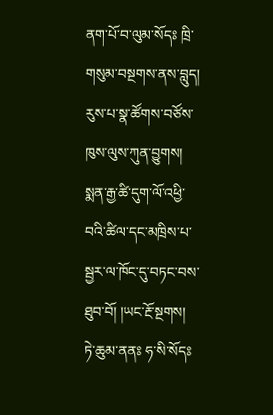ནག་པོ་བ་ལུམ་སོདཿ ཁྲི་གསུམ་བསྔགས་ནས་བླུད། རུས་པ་སྣ་ཚོགས་བཙོས་ཁུས་ལུས་ཀུན་བྱུགས། སྨན་རྒྱ་ཚི་དུག་ལོ་འཕྱི་བའི་ཚིལ་དང་མཁྲིས་པ་སྦྱར་ལ་ཁོང་དུ་བཏང་བས་ཐུབ་བོ། །ཡང་རྔོ་སྔགས། ཏེ་ཆུམ་ནནཿ ཧ་སི་སོདཿ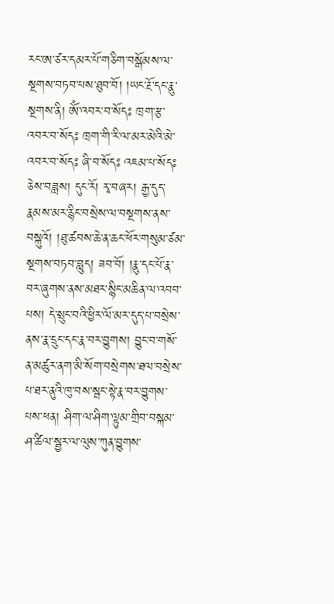རང་ཨ་ཙར་དམར་པོ་གཅིག་བསྒོམས་ལ་སྔགས་བཏབ་པས་ཐུབ་བོ། །ཡང་རྔོ་དང་རྣུ་སྔགས་ནི། ཨོཾ་འབར་བ་སོདཿ ཁྲག་རྩ་འབར་བ་སོདཿ ཁྲག་གི་རི་ལ་མར་མེའི་མེ་འབར་བ་སོདཿ ཞི་བ་སོདཿ འཇམ་པ་སོདཿ ཅེས་བཟླས། དུང་རོ། རྭ་བཞར། རྒྱ་དུད་རྣམས་མར་རྙིང་བསྲེས་ལ་བསྔགས་ནས་བསྐུའོ། །ཐུ་ཚབས་ཆེ་ན་ཆང་ཕོར་གསུམ་ཙམ་སྔགས་བཏབ་བླུད། ཟབ་བོ། །རྣུ་དང་པོ་རྣ་བར་ཞུགས་ནས་མཐར་སྙིང་མཆིན་ལ་འབབ་པས། དེ་སྲུང་བའི་ཕྱིར་ལོ་མར་དུད་པ་བསྲེས་ནས་རྣ་དྲུང་དང་རྣ་བར་བྱུགས། བྱུང་བ་གསོ་ན་མཚུར་ནག་མི་སོག་བསྲེགས་ཐལ་བསྲེས་པ་ཐར་ནུའི་ཁུ་བས་སྦང་སྟེ་རྣ་བར་བྱུགས་པས་ཕན། ཤིག་ལ་ཤིག་ལྟུམ་གྲིབ་བསྐམ་ཤ་ཚིལ་སྦྱར་ལ་ལུས་ཀུན་བྱུགས་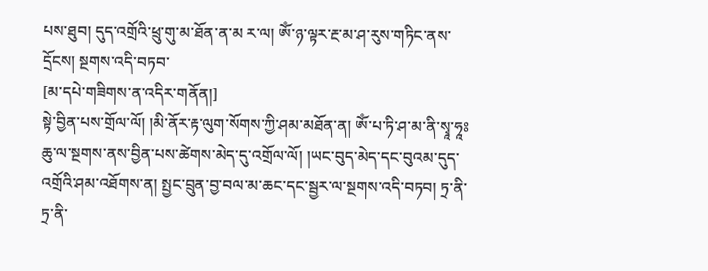པས་ཐུབ། དུད་འགྲོའི་ཕྲུ་གུ་མ་ཐོན་ན་མ ར་ལ། ཨོཾ་ཉ་ལྟར་རྔ་མ་ཤ་རུས་གཏིང་ནས་དྲོངས། སྔགས་འདི་བཏབ་
[མ་དཔེ་གཟིགས་ན་འདིར་གནོན།]
སྟེ་བྱིན་པས་གྲོལ་ལོ། །མི་ནོར་རྟ་ལུག་སོགས་ཀྱི་ཤམ་མཐོན་ན། ཨོཾ་པ་ཏི་ཤ་མ་ནི་སྭཱ་ཧཱཿ ཆུ་ལ་སྔགས་ནས་བྱིན་པས་ཚེགས་མེད་དུ་འགྲོལ་ལོ། །ཡང་བུད་མེད་དང་བུའམ་དུད་འགྲོའི་ཤམ་འཐོགས་ན། སྤྱང་བྲུན་བྱ་བལ་མ་ཆང་དང་སྦྱར་ལ་སྔགས་འདི་བཏབ། ཏྲ་ནི་ཏྲ་ནི་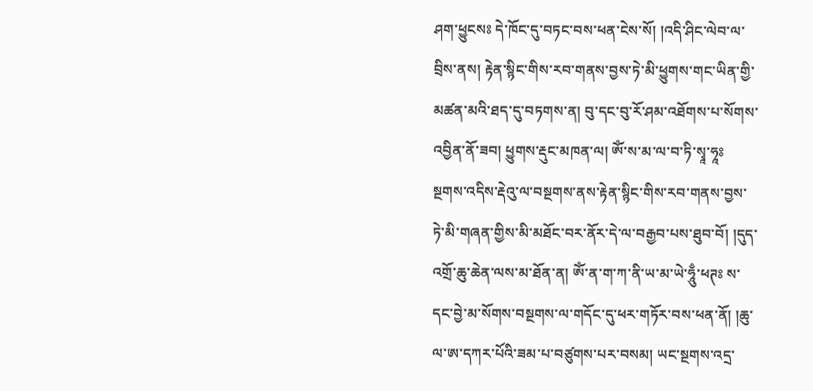ཤག་ཕྱུངསཿ དེ་ཁོང་དུ་བཏང་བས་ཕན་ངེས་སོ། །འདི་ཤིང་ལེབ་ལ་བྲིས་ནས། རྟེན་སྙིང་གིས་རབ་གནས་བྱས་ཏེ་མི་ཕྱུགས་གང་ཡིན་གྱི་མཚན་མའི་ཐད་དུ་བཏགས་ན། བུ་དང་བུ་རོ་ཤམ་འཐོགས་པ་སོགས་འབྱིན་ནོ་ཟབ། ཕྱུགས་རྡུང་མཁན་ལ། ཨོཾ་ས་མ་ལ་བ་ཏི་སྭཱ་ཧཱཿ སྔགས་འདིས་རྡེའུ་ལ་བསྔགས་ནས་རྟེན་སྙིང་གིས་རབ་གནས་བྱས་ཏེ་མི་གཞན་གྱིས་མི་མཐོང་བར་ནོར་དེ་ལ་བརྒྱབ་པས་ཐུབ་བོ། །དུད་འགྲོ་ཆུ་ཆེན་ལས་མ་ཐོན་ན། ཨོཾ་ན་ག་ཀ་ནི་ཡ་མ་ཡེ་ཧཱུྃ་ཕཊཿ ས་དང་བྱེ་མ་སོགས་བསྔགས་ལ་གདོང་དུ་ཕར་གཏོར་བས་ཕན་ནོ། །ཆུ་ལ་ཨ་དཀར་པོའི་ཟམ་པ་བཙུགས་པར་བསམ། ཡང་སྔགས་འདྲ་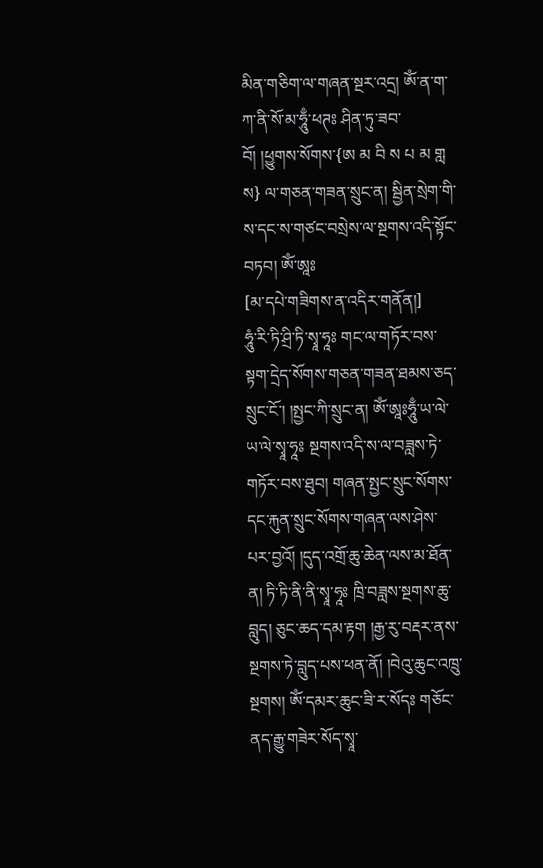མིན་གཅིག་ལ་གཞན་སྔར་འདྲ། ཨོཾ་ན་ག་ཀ་ནི་སོ་མ་ཧཱུྃ་ཕཊཿ ཤིན་ཏུ་ཟབ་བོ། །ཕྱུགས་སོགས་{ཨ མ བི ས པ མ གླ ས} ལ་གཅན་གཟན་སྲུང་ན། སྦྱིན་སྲེག་གི་ས་དང་ས་གཙང་བསྲེས་ལ་སྔགས་འདི་སྟོང་བཏབ། ཨོཾ་ཨཱཿ
[མ་དཔེ་གཟིགས་ན་འདིར་གནོན།]
ཧཱུཾ་རི་ཏི་ཤྲི་ཏི་སྭཱ་ཧཱཿ གང་ལ་གཏོར་བས་སྟག་དྲེད་སོགས་གཅན་གཟན་ཐམས་ཅད་སྲུང་ངོ་། །སྤྱང་ཀི་སྲུང་ན། ཨོཾ་ཨཱཿཧཱུྃ་ཡ་ལེ་ཡ་ལེ་སྭཱ་ཧཱཿ སྔགས་འདི་ས་ལ་བཟླས་ཏེ་གཏོར་བས་ཐུབ། གཞན་སྤྱང་སྲུང་སོགས་དང་རྐུན་སྲུང་སོགས་གཞན་ལས་ཤེས་པར་བྱའོ། །དུད་འགྲོ་ཆུ་ཆེན་ལས་མ་ཐོན་ན། ཏི་ཏི་ནི་ནི་སྭཱ་ཧཱཿ ཁྲི་བཟླས་སྔགས་ཆུ་བླུད། ཅུང་ཆད་དམ་རྟག །རྒྱ་རུ་བརྡར་ནས་སྔགས་ཏེ་བླུད་པས་ཕན་ནོ། །བེའུ་ཆུང་འཁྲུ་སྔགས། ཨོཾ་དམར་ཆུང་ཟི་ར་སོདཿ གཅོང་ནད་རྒྱུ་གཟེར་སོད་སྭཱ་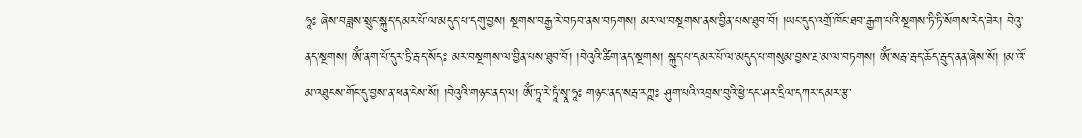ཧཱཿ ཞེས་བཟླས་སྲུང་སྐུད་དམར་པོ་ལ་མདུད་པ་དགུ་བྱས། སྔགས་བརྒྱ་རེ་བཏབ་ནས་བཏགས། མར་ལ་བསྔགས་ནས་བྱིན་པས་ཐུབ་བོ། །ཡང་དུད་འགྲོ་ཁོང་ཐབ་རྒྱག་པའི་སྔགས་ཏི་ཏི་སོགས་རེད་ཟེར། བེའུ་ནད་སྔགས། ཨོཾ་ནག་པོ་དུར་ཏྲི་རྦད་སོདཿ མར་བསྔགས་ལ་བྱིན་པས་ཐུབ་བོ། །བེའུའི་ཚིག་ནད་སྔགས། སྐུད་པ་དམར་པོ་ལ་མདུད་པ་གསུམ་བྱས་རྔ་མ་ལ་བཏགས། ཨོཾ་སརྦ་རྦད་ཆོད་རྦུད་ནན་ཞེས་སོ། །མ་འོ་མ་འཐུངས་གོང་དུ་བྱས་ན་ཕན་ངེས་སོ། །བེའུའི་གཉང་ནད་ལ། ཨོཾ་ཏཱ་རེ་ཏཱཾ་སྭཱ་ཧཱཿ གཉང་ནད་སརྦ་རཀྵཿ ཤུག་པའི་འབྲས་བུའི་ཕྱེ་དང་ཤར་དྲིལ་དཀར་དམར་རྩ་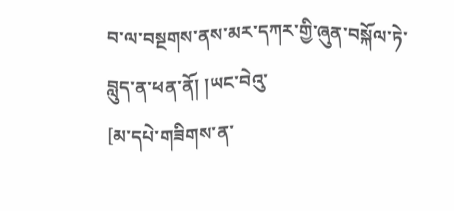བ་ལ་བསྔགས་ནས་མར་དཀར་གྱི་ཞུན་བསྐོལ་ཏེ་བླུད་ན་ཕན་ནོ། །ཡང་བེའུ་
[མ་དཔེ་གཟིགས་ན་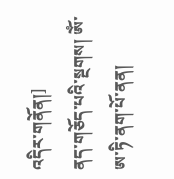འདིར་གནོན།]
ནད་གཅོད་པའི་སྔགས། ཨོཾ་ཨ་ཏི་ནག་པོ་ནན།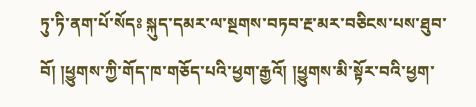ཏུ་ཏི་ནག་པོ་སོདཿ སྐུད་དམར་ལ་སྔགས་བཏབ་རྔ་མར་བཅིངས་པས་ཐུབ་བོ། །ཕྱུགས་ཀྱི་གོད་ཁ་གཅོད་པའི་ཕྱག་རྒྱའོ། །ཕྱུགས་མི་སྟོར་བའི་ཕྱག་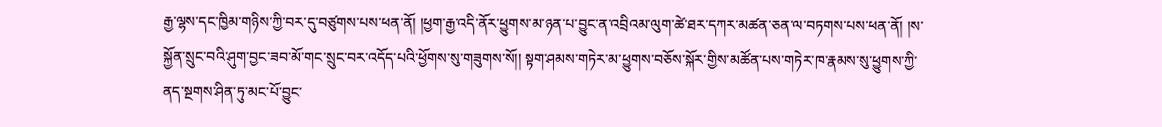རྒྱ་ལྷས་དང་ཁྱིམ་གཉིས་ཀྱི་བར་དུ་བཙུགས་པས་ཕན་ནོ། །ཕྱག་རྒྱ་འདི་ནོར་ཕྱུགས་མ་ཉན་པ་བྱུང་ན་འབྲིའམ་ལུག་ཚེ་ཐར་དཀར་མཚན་ཅན་ལ་བཏགས་པས་ཕན་ནོ། །ས་སྐྱོན་སྲུང་བའི་ཤུག་བྱང་ཟབ་མོ་གང་སྲུང་བར་འདོད་པའི་ཕྱོགས་སུ་གཟུགས་སོ།། སྟག་ཤམས་གཏེར་མ་ཕྱུགས་བཅོས་སྐོར་གྱིས་མཚོན་པས་གཏེར་ཁ་རྣམས་སུ་ཕྱུགས་ཀྱི་ནད་སྔགས་ཤིན་ཏུ་མང་པོ་བྱུང་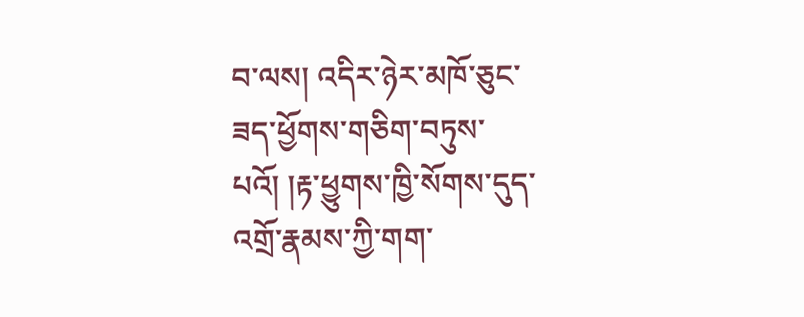བ་ལས། འདིར་ཉེར་མཁོ་ཅུང་ཟད་ཕྱོགས་གཅིག་བཏུས་པའོ། །རྟ་ཕྱུགས་ཁྱི་སོགས་དུད་འགྲོ་རྣམས་ཀྱི་གག་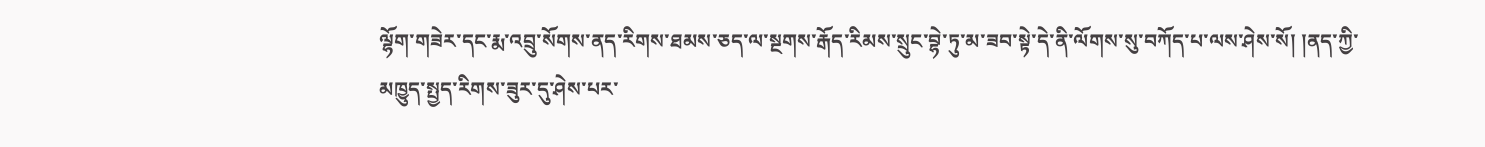ལྷོག་གཟེར་དང་རྨ་འབྲུ་སོགས་ནད་རིགས་ཐམས་ཅད་ལ་སྔགས་རྒོད་རིམས་སྲུང་བྷེ་ཏུ་མ་ཟབ་སྟེ་དེ་ནི་ལོགས་སུ་བཀོད་པ་ལས་ཤེས་སོ། །ནད་ཀྱི་མཁྱུད་སྤྱད་རིགས་ཟུར་དུ་ཤེས་པར་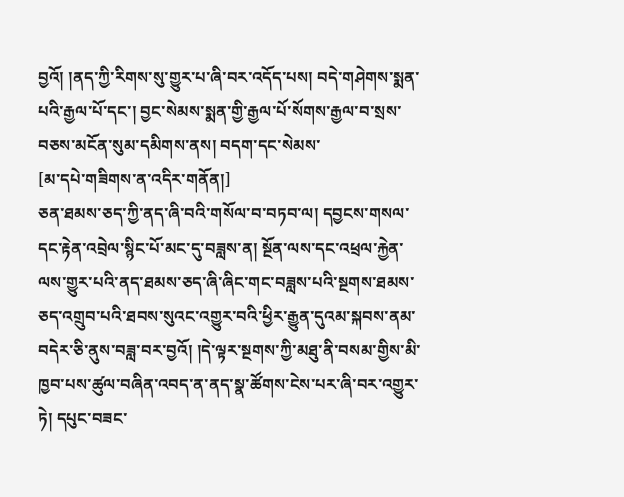བྱའོ། །ནད་ཀྱི་རིགས་སུ་གྱུར་པ་ཞི་བར་འདོད་པས། བདེ་གཤེགས་སྨན་པའི་རྒྱལ་པོ་དང་། བྱང་སེམས་སྨན་གྱི་རྒྱལ་པོ་སོགས་རྒྱལ་བ་སྲས་བཅས་མངོན་སུམ་དམིགས་ནས། བདག་དང་སེམས་
[མ་དཔེ་གཟིགས་ན་འདིར་གནོན།]
ཅན་ཐམས་ཅད་ཀྱི་ནད་ཞི་བའི་གསོལ་བ་བཏབ་ལ། དབྱངས་གསལ་དང་རྟེན་འབྲེལ་སྙིང་པོ་མང་དུ་བཟླས་ན། སྔོན་ལས་དང་འཕྲལ་རྐྱེན་ལས་གྱུར་པའི་ནད་ཐམས་ཅད་ཞི་ཞིང་གང་བཟླས་པའི་སྔགས་ཐམས་ཅད་འགྲུབ་པའི་ཐབས་སུའང་འགྱུར་བའི་ཕྱིར་རྒྱུན་དུའམ་སྐབས་ནམ་བདེར་ཅི་ནུས་བཟླ་བར་བྱའོ། །དེ་ལྟར་སྔགས་ཀྱི་མཐུ་ནི་བསམ་གྱིས་མི་ཁྱབ་པས་ཚུལ་བཞིན་འབད་ན་ནད་སྣ་ཚོགས་ངེས་པར་ཞི་བར་འགྱུར་ཏེ། དཔུང་བཟང་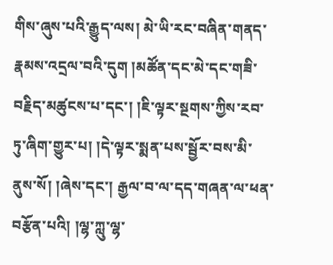གིས་ཞུས་པའི་རྒྱུད་ལས། མེ་ཡི་རང་བཞིན་གནད་རྣམས་འདྲལ་བའི་དུག །མཚོན་དང་མེ་དང་གཟི་བརྗིད་མཚུངས་པ་དང་། །ཇི་ལྟར་སྔགས་ཀྱིས་རབ་ཏུ་ཞིག་གྱུར་པ། །དེ་ལྟར་སྨན་པས་སྦྱོར་བས་མི་ནུས་སོ། །ཞེས་དང་། རྒྱལ་བ་ལ་དད་གཞན་ལ་ཕན་བརྩོན་པའི། །ལྷ་ཀླུ་ལྷ་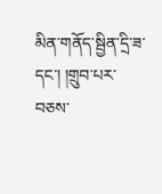མིན་གནོད་སྦྱིན་དྲི་ཟ་དང་། །གྲུབ་པར་བཅས་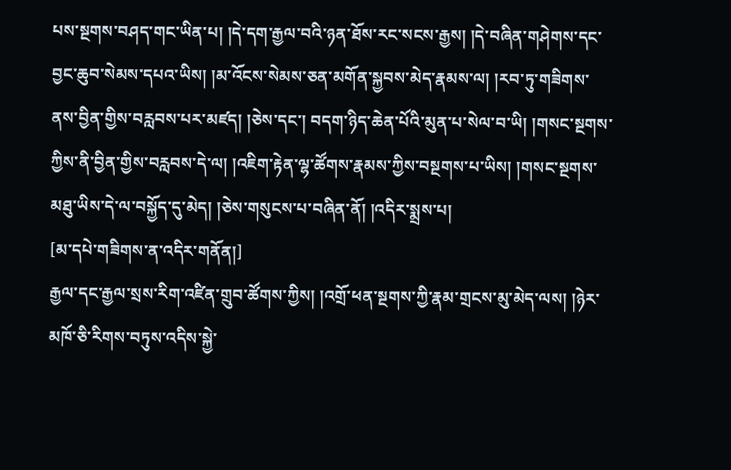པས་སྔགས་བཤད་གང་ཡིན་པ། །དེ་དག་རྒྱལ་བའི་ཉན་ཐོས་རང་སངས་རྒྱས། །དེ་བཞིན་གཤེགས་དང་བྱང་ཆུབ་སེམས་དཔའ་ཡིས། །མ་འོངས་སེམས་ཅན་མགོན་སྐྱབས་མེད་རྣམས་ལ། །རབ་ཏུ་གཟིགས་ནས་བྱིན་གྱིས་བརླབས་པར་མཛད། །ཅེས་དང་། བདག་ཉིད་ཆེན་པོའི་མུན་པ་སེལ་བ་ཡི། །གསང་སྔགས་ཀྱིས་ནི་བྱིན་གྱིས་བརླབས་དེ་ལ། །འཇིག་རྟེན་ལྷ་ཚོགས་རྣམས་ཀྱིས་བསྔགས་པ་ཡིས། །གསང་སྔགས་མཐུ་ཡིས་དེ་ལ་བསྐྱོད་དུ་མེད། །ཅེས་གསུངས་པ་བཞིན་ནོ། །འདིར་སྨྲས་པ།
[མ་དཔེ་གཟིགས་ན་འདིར་གནོན།]
རྒྱལ་དང་རྒྱལ་སྲས་རིག་འཛིན་གྲུབ་ཚོགས་ཀྱིས། །འགྲོ་ཕན་སྔགས་ཀྱི་རྣམ་གྲངས་མུ་མེད་ལས། །ཉེར་མཁོ་ཅི་རིགས་བཏུས་འདིས་སྐྱེ་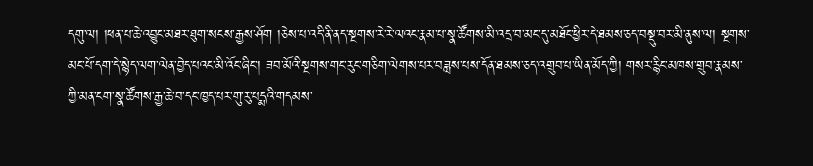དགུ་ལ། །ཕན་པ་ཆེ་འབྱུང་མཐར་ཐུག་སངས་རྒྱས་ཤོག །ཅེས་པ་འདི་ནི་ནད་སྔགས་རེ་རེ་ལའང་རྣམ་པ་སྣ་ཚོགས་མི་འདྲ་བ་མང་དུ་མཐོང་ཕྱིར་དེ་ཐམས་ཅད་བསྡུ་བར་མི་ནུས་ལ། སྔགས་མང་པོ་དག་དེ་སྙེད་ལག་ལེན་བྱེད་པའང་མི་འོང་ཞིང་། ཟབ་མོའི་སྔགས་གང་རུང་གཅིག་ལེགས་པར་བཟླས་པས་དོན་ཐམས་ཅད་འགྲུབ་པ་ཡིན་མོད་ཀྱི། གསར་རྙིང་མཁས་གྲུབ་རྣམས་ཀྱི་མན་ངག་སྣ་ཚོགས་རྒྱ་ཆེ་བ་དང་ཁྱད་པར་གུ་རུ་པདྨའི་གདམས་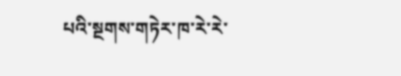པའི་སྔགས་གཏེར་ཁ་རེ་རེ་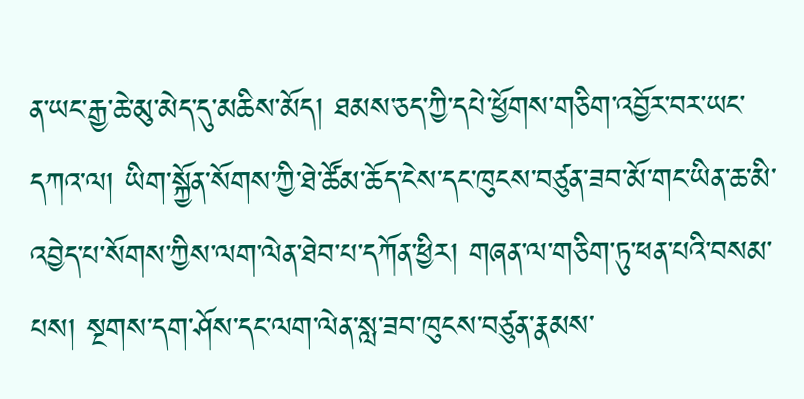ན་ཡང་རྒྱ་ཆེ་མུ་མེད་དུ་མཆིས་མོད། ཐམས་ཅད་ཀྱི་དཔེ་ཕྱོགས་གཅིག་འབྱོར་བར་ཡང་དཀའ་ལ། ཡིག་སྐྱོན་སོགས་ཀྱི་ཐེ་ཚོམ་ཆོད་ངེས་དང་ཁུངས་བཙུན་ཟབ་མོ་གང་ཡིན་ཆ་མི་འབྱེད་པ་སོགས་ཀྱིས་ལག་ལེན་ཐེབ་པ་དཀོན་ཕྱིར། གཞན་ལ་གཅིག་ཏུ་ཕན་པའི་བསམ་པས། སྔགས་དག་ཤོས་དང་ལག་ལེན་སླ་ཟབ་ཁུངས་བཙུན་རྣམས་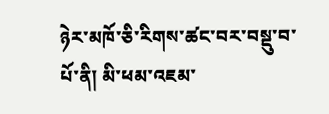ཉེར་མཁོ་ཅི་རིགས་ཚང་བར་བསྡུ་བ་པོ་ནི། མི་ཕམ་འཇམ་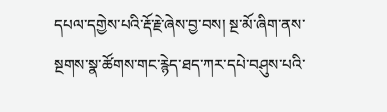དཔལ་དགྱེས་པའི་རྡོ་རྗེ་ཞེས་བྱ་བས། སྔ་མོ་ཞིག་ནས་སྔགས་སྣ་ཚོགས་གང་རྙེད་ཐད་ཀར་དཔེ་བཤུས་པའི་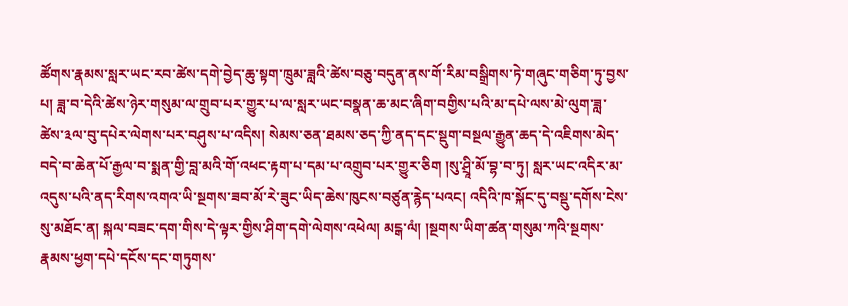ཚོགས་རྣམས་སླར་ཡང་རབ་ཚེས་དགེ་བྱེད་ཆུ་སྟག་ཁྲུམ་ཟླའི་ཚེས་བཅུ་བདུན་ནས་གོ་རིམ་བསྒྲིགས་ཏེ་གཞུང་གཅིག་ཏུ་བྱས་པ། ཟླ་བ་དེའི་ཚེས་ཉེར་གསུམ་ལ་གྲུབ་པར་གྱུར་པ་ལ་སླར་ཡང་བསྣན་ཆ་མང་ཞིག་བགྱིས་པའི་མ་དཔེ་ལས་མེ་ལུག་ཟླ་ཚེས་༣ལ་བུ་དཔེར་ལེགས་པར་བཤུས་པ་འདིས། སེམས་ཅན་ཐམས་ཅད་ཀྱི་ནད་དང་སྡུག་བསྔལ་རྒྱུན་ཆད་དེ་འཇིགས་མེད་བདེ་བ་ཆེན་པོ་རྒྱལ་བ་སྨན་གྱི་བླ་མའི་གོ་འཕང་རྟག་པ་དམ་པ་འགྲུབ་པར་གྱུར་ཅིག །སུ་ཤྲཱི་མོ་བྷ་བ་ཏུ། སླར་ཡང་འདིར་མ་འདུས་པའི་ནད་རིགས་འགའ་ཡི་སྔགས་ཟབ་མོ་རེ་ཟུང་ཡིད་ཆེས་ཁུངས་བཙུན་རྙེད་པའང། འདིའི་ཁ་སྐོང་དུ་བསྡུ་དགོས་ངེས་སུ་མཐོང་ན། སྐལ་བཟང་དག་གིས་དེ་ལྟར་གྱིས་ཤིག་དགེ་ལེགས་འཕེལ། མངྒ་ལཾ། །སྔགས་ཡིག་ཚན་གསུམ་ཀའི་སྔགས་རྣམས་ཕྱག་དཔེ་དངོས་དང་གཏུགས་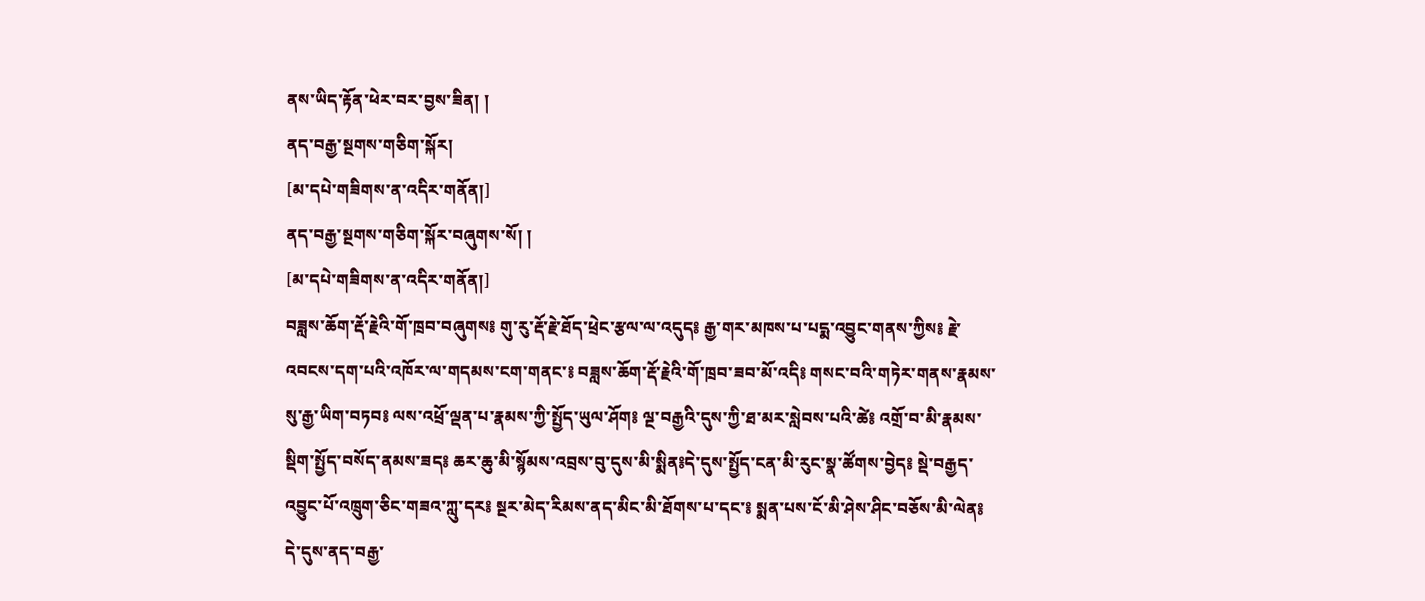ནས་ཡིད་རྟོན་ཕེར་བར་བྱས་ཟིན། །
ནད་བརྒྱ་སྔགས་གཅིག་སྐོར།
[མ་དཔེ་གཟིགས་ན་འདིར་གནོན།]
ནད་བརྒྱ་སྔགས་གཅིག་སྐོར་བཞུགས་སོ། །
[མ་དཔེ་གཟིགས་ན་འདིར་གནོན།]
བཟླས་ཆོག་རྡོ་རྗེའི་གོ་ཁྲབ་བཞུགས༔ གུ་རུ་རྡོ་རྗེ་ཐོད་ཕྲེང་རྩལ་ལ་འདུད༔ རྒྱ་གར་མཁས་པ་པདྨ་འབྱུང་གནས་ཀྱིས༔ རྗེ་འབངས་དག་པའི་འཁོར་ལ་གདམས་ངག་གནང་༔ བཟླས་ཆོག་རྡོ་རྗེའི་གོ་ཁྲབ་ཟབ་མོ་འདི༔ གསང་བའི་གཏེར་གནས་རྣམས་སུ་རྒྱ་ཡིག་བཏབ༔ ལས་འཕྲོ་ལྡན་པ་རྣམས་ཀྱི་སྤྱོད་ཡུལ་ཤོག༔ ལྔ་བརྒྱའི་དུས་ཀྱི་ཐ་མར་སླེབས་པའི་ཚེ༔ འགྲོ་བ་མི་རྣམས་སྡིག་སྤྱོད་བསོད་ནམས་ཟད༔ ཆར་ཆུ་མི་སྙོམས་འབྲས་བུ་དུས་མི་སྨིན༔དེ་དུས་སྤྱོད་ངན་མི་རུང་སྣ་ཚོགས་བྱེད༔ སྡེ་བརྒྱད་འབྱུང་པོ་འཁྲུག་ཅིང་གཟའ་ཀླུ་དར༔ སྔར་མེད་རིམས་ནད་མིང་མི་ཐོགས་པ་དང་༔ སྨན་པས་ངོ་མི་ཤེས་ཤིང་བཅོས་མི་ལེན༔ དེ་དུས་ནད་བརྒྱ་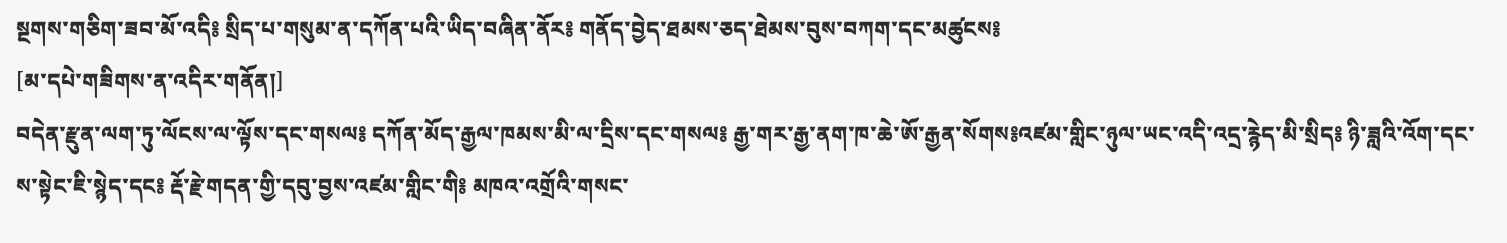སྔགས་གཅིག་ཟབ་མོ་འདི༔ སྲིད་པ་གསུམ་ན་དཀོན་པའི་ཡིད་བཞིན་ནོར༔ གནོད་བྱེད་ཐམས་ཅད་ཐེམས་བུས་བཀག་དང་མཚུངས༔
[མ་དཔེ་གཟིགས་ན་འདིར་གནོན།]
བདེན་རྫུན་ལག་ཏུ་ལོངས་ལ་ལྟོས་དང་གསལ༔ དཀོན་མོད་རྒྱལ་ཁམས་མི་ལ་དྲིས་དང་གསལ༔ རྒྱ་གར་རྒྱ་ནག་ཁ་ཆེ་ཨོ་རྒྱན་སོགས༔འཛམ་གླིང་ཉུལ་ཡང་འདི་འདྲ་རྙེད་མི་སྲིད༔ ཉི་ཟླའི་འོག་དང་ས་སྟེང་ཇི་སྙེད་དང༔ རྡོ་རྗེ་གདན་གྱི་དབུ་བྱས་འཛམ་གླིང་གི༔ མཁའ་འགྲོའི་གསང་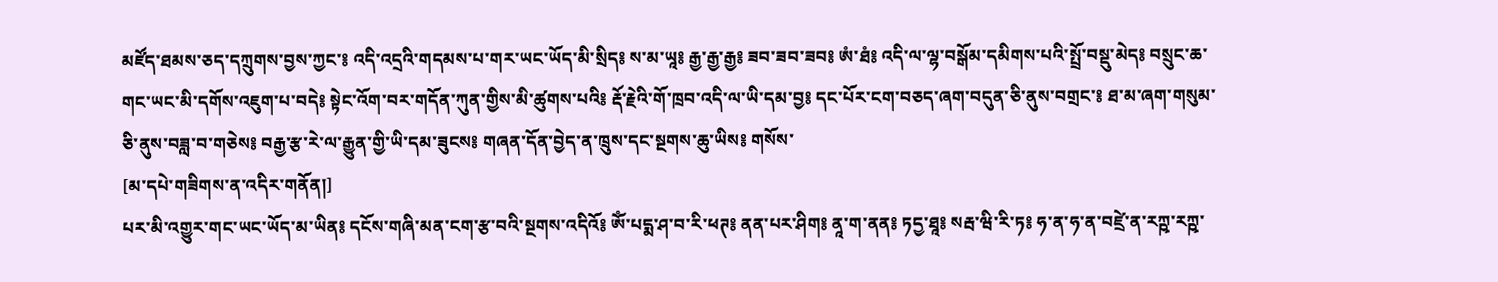མཛོད་ཐམས་ཅད་དཀྲུགས་བྱས་ཀྱང་༔ འདི་འདྲའི་གདམས་པ་གར་ཡང་ཡོད་མི་སྲིད༔ ས་མ་ཡཱ༔ རྒྱ་རྒྱ་རྒྱ༔ ཟབ་ཟབ་ཟབ༔ ཨཾ་ཐཾ༔ འདི་ལ་ལྷ་བསྒོམ་དམིགས་པའི་སྤྲོ་བསྡུ་མེད༔ བསྲུང་ཆ་གང་ཡང་མི་དགོས་འཇུག་པ་བདེ༔ སྟེང་འོག་བར་གདོན་ཀུན་གྱིས་མི་ཚུགས་པའི༔ རྡོ་རྗེའི་གོ་ཁྲབ་འདི་ལ་ཡི་དམ་བྱ༔ དང་པོར་ངག་བཅད་ཞག་བདུན་ཅི་ནུས་བགྲང་༔ ཐ་མ་ཞག་གསུམ་ཅི་ནུས་བཟླ་བ་གཅེས༔ བརྒྱ་རྩ་རེ་ལ་རྒྱུན་གྱི་ཡི་དམ་ཟུངས༔ གཞན་དོན་བྱེད་ན་ཁྲུས་དང་སྔགས་ཆུ་ཡིས༔ གསོས་
[མ་དཔེ་གཟིགས་ན་འདིར་གནོན།]
པར་མི་འགྱུར་གང་ཡང་ཡོད་མ་ཡིན༔ དངོས་གཞི་མན་ངག་རྩ་བའི་སྔགས་འདིའོ༔ ཨོཾ་པདྨ་ཤ་བ་རི་ཕཊ༔ ནན་པར་ཤིག༔ ནཱ་ག་ནན༔ ཏདྱ་ཐཱ༔ སརྦ་ཝི་རི་ཏ༔ ཧ་ན་ཧ་ན་བཛྲེ་ན་རཀྵ་རཀྵ་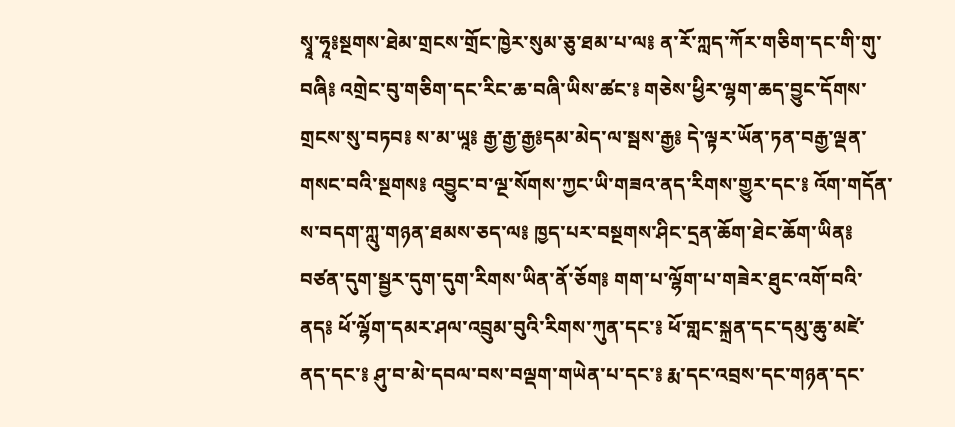སྭཱ་ཧཱ༔སྔགས་ཐེམ་གྲངས་གྲོང་ཁྱེར་སུམ་ཅུ་ཐམ་པ་ལ༔ ན་རོ་ཀླད་ཀོར་གཅིག་དང་གི་གུ་བཞི༔ འགྲེང་བུ་གཅིག་དང་རིང་ཆ་བཞི་ཡིས་ཚང་༔ གཅེས་ཕྱིར་ལྷག་ཆད་བྱུང་དོགས་གྲངས་སུ་བཏབ༔ ས་མ་ཡཱ༔ རྒྱ་རྒྱ་རྒྱ༔དམ་མེད་ལ་སྦས་རྒྱ༔ དེ་ལྟར་ཡོན་ཏན་བརྒྱ་ལྡན་གསང་བའི་སྔགས༔ འབྱུང་བ་ལྔ་སོགས་ཀྱང་ཡི་གཟའ་ནད་རིགས་གྱུར་དང་༔ འོག་གདོན་ས་བདག་ཀླུ་གཉན་ཐམས་ཅད་ལ༔ ཁྱད་པར་བསྔགས་ཤིང་དྲན་ཆོག་ཐེང་ཆོག་ཡིན༔ བཙན་དུག་སྦྱར་དུག་དུག་རིགས་ཡིན་ནོ་ཅོག༔ གག་པ་ལྷོག་པ་གཟེར་ཐུང་འགོ་བའི་ནད༔ ཕོ་ལྷོག་དམར་ཤལ་འབྲུམ་བུའི་རིགས་ཀུན་དང་༔ ཕོ་གླང་སྐྲན་དང་དམུ་ཆུ་མཛེ་ནད་དང་༔ ཤུ་བ་མེ་དབལ་བས་བལྡག་གཡེན་པ་དང་༔ རྨ་དང་འབྲས་དང་གཉན་དང་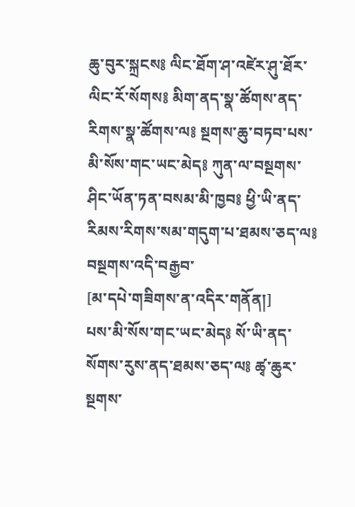ཆུ་བུར་སྐྲངས༔ ལིང་ཐོག་ཤ་འཛེར་ཤུ་ཐོར་ལིང་རོ་སོགས༔ མིག་ནད་སྣ་ཚོགས་ནད་རིགས་སྣ་ཚོགས་ལ༔ སྔགས་ཆུ་བཏབ་པས་མི་སོས་གང་ཡང་མེད༔ ཀུན་ལ་བསྔགས་ཤིང་ཡོན་ཏན་བསམ་མི་ཁྱབ༔ ཕྱི་ཡི་ནད་རིམས་རིགས་སམ་གདུག་པ་ཐམས་ཅད་ལ༔ བསྔགས་འདི་བརྒྱབ་
[མ་དཔེ་གཟིགས་ན་འདིར་གནོན།]
པས་མི་སོས་གང་ཡང་མེད༔ སོ་ཡི་ནད་སོགས་རུས་ནད་ཐམས་ཅད་ལ༔ ཚྭ་ཆུར་སྔགས་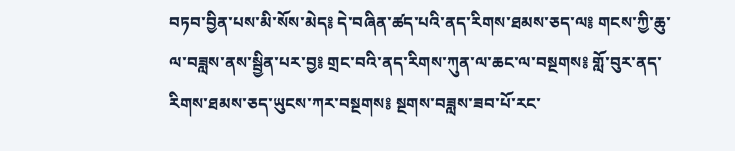བཏབ་བྱིན་པས་མི་སོས་མེད༔ དེ་བཞིན་ཚད་པའི་ནད་རིགས་ཐམས་ཅད་ལ༔ གངས་ཀྱི་ཆུ་ལ་བཟླས་ནས་སྦྱིན་པར་བྱ༔ གྲང་བའི་ནད་རིགས་ཀུན་ལ་ཆང་ལ་བསྔགས༔ གློ་བུར་ནད་རིགས་ཐམས་ཅད་ཡུངས་ཀར་བསྔགས༔ སྔགས་བཟླས་ཟབ་པོ་རང་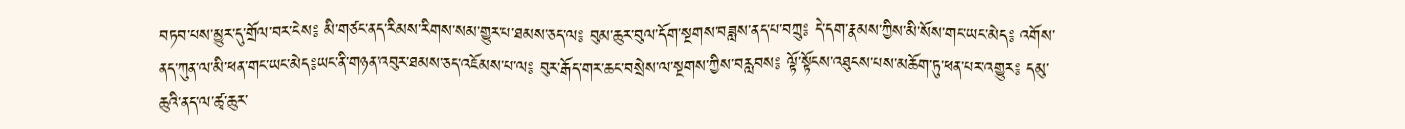བཏབ་པས་མྱུར་དུ་གྲོལ་བར་ངེས༔ མི་གཙང་ནད་རིམས་རིགས་སམ་གྱུར་པ་ཐམས་ཅད་ལ༔ བུམ་ཆུར་བུལ་དོག་སྔགས་བཟླས་ནད་པ་བཀྲུ༔ དེ་དག་རྣམས་ཀྱིས་མི་སོས་གང་ཡང་མེད༔ འགོས་ནད་ཀུན་ལ་མི་ཕན་གང་ཡང་མེད༔ཡང་ནི་གཉན་འབུར་ཐམས་ཅད་འཇོམས་པ་ལ༔ བུར་རྒོད་གར་ཆང་བསྲེས་ལ་སྔགས་ཀྱིས་བརླབས༔ ལྟོ་སྟོངས་འཐུངས་པས་མཆོག་ཏུ་ཕན་པར་འགྱུར༔ དམུ་ཆུའི་ནད་ལ་ཚྭ་ཆུར་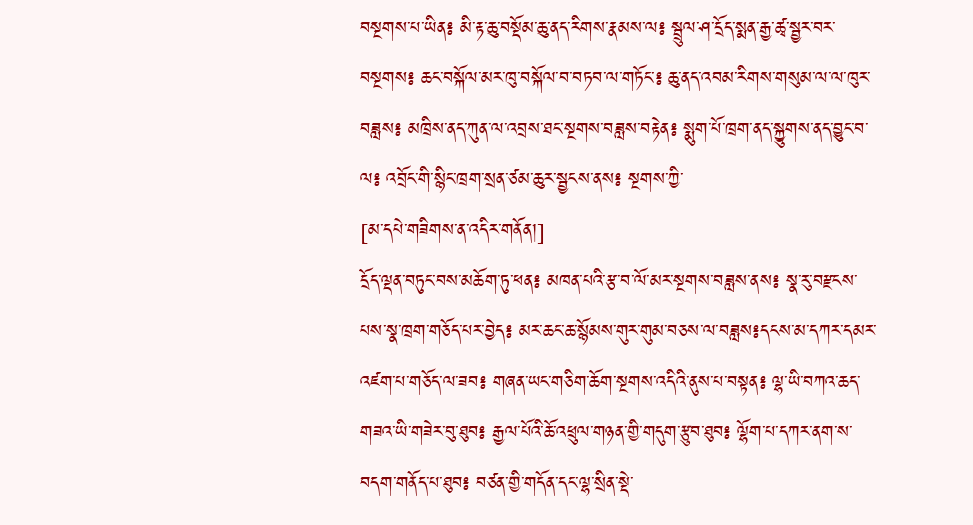བསྔགས་པ་ཡིན༔ མི་རྟ་ཆུ་བསྡོམ་ཆུ་ནད་རིགས་རྣམས་ལ༔ སྦྲུལ་ཤ་དྲོད་སྨན་རྒྱ་ཚྭ་སྦྱར་བར་བསྔགས༔ ཆང་བསྐོལ་མར་ཁུ་བསྐོལ་བ་བཏབ་ལ་གཏོང་༔ ཆུ་ནད་འབམ་རིགས་གསུམ་ལ་ལ་ཁུར་བཟླས༔ མཁྲིས་ནད་ཀུན་ལ་འབྲས་ཐང་སྔགས་བཟླས་བརྟེན༔ སྨུག་པོ་ཁྲག་ནད་སྐྱུགས་ནད་བྱུང་བ་ལ༔ འབྲོང་གི་སྙིང་ཁྲག་སྲན་ཙམ་ཆུར་སྦྱངས་ནས༔ སྔགས་ཀྱི་
[མ་དཔེ་གཟིགས་ན་འདིར་གནོན།]
དྲོད་ལྡན་བཏུང་བས་མཆོག་ཏུ་ཕན༔ མཁན་པའི་རྩ་བ་ལོ་མར་སྔགས་བཟླས་ནས༔ སྣ་རུ་བརྫངས་པས་སྣ་ཁྲག་གཅོད་པར་བྱེད༔ མར་ཆང་ཆ་སྙོམས་གུར་གུམ་བཅས་ལ་བཟླས༔དངས་མ་དཀར་དམར་འཛག་པ་གཅོད་ལ་ཟབ༔ གཞན་ཡང་གཅིག་ཆོག་སྔགས་འདིའི་ནུས་པ་བསྟན༔ ལྷ་ཡི་བཀའ་ཆད་གཟའ་ཡི་གཟེར་བུ་ཐུབ༔ རྒྱལ་པོའི་ཆོ་འཕྲུལ་གཉན་གྱི་གདུག་རྩུབ་ཐུབ༔ ལྷོག་པ་དཀར་ནག་ས་བདག་གནོད་པ་ཐུབ༔ བཙན་གྱི་གདོན་དང་ལྷ་སྲིན་སྡེ་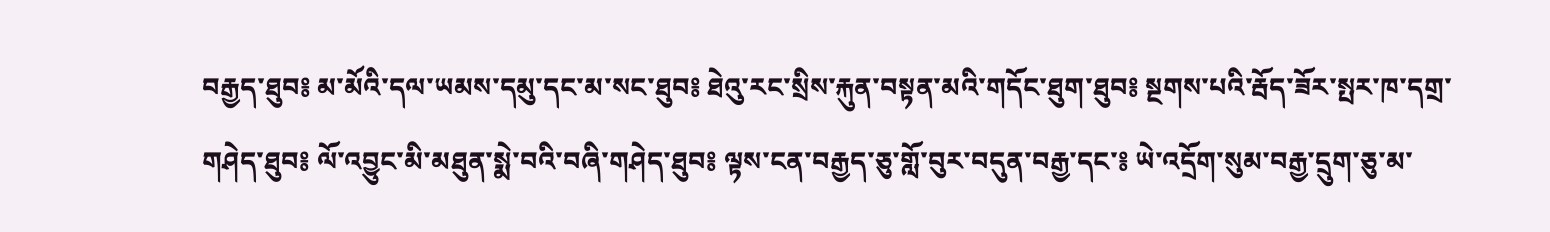བརྒྱད་ཐུབ༔ མ་མོའི་དལ་ཡམས་དམུ་དང་མ་སང་ཐུབ༔ ཐེའུ་རང་སྲིས་རྐུན་བསྟན་མའི་གདོང་ཐུག་ཐུབ༔ སྔགས་པའི་རྦོད་ཟོར་སྤར་ཁ་དགྲ་གཤེད་ཐུབ༔ ལོ་འབྱུང་མི་མཐུན་སྨེ་བའི་བཞི་གཤེད་ཐུབ༔ ལྟས་ངན་བརྒྱད་ཅུ་གློ་བུར་བདུན་བརྒྱ་དང་༔ ཡེ་འདྲོག་སུམ་བརྒྱ་དྲུག་ཅུ་མ་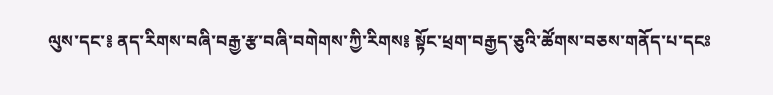ལུས་དང་༔ ནད་རིགས་བཞི་བརྒྱ་རྩ་བཞི་བགེགས་ཀྱི་རིགས༔ སྟོང་ཕྲག་བརྒྱད་ཅུའི་ཚོགས་བཅས་གནོད་པ་དངཿ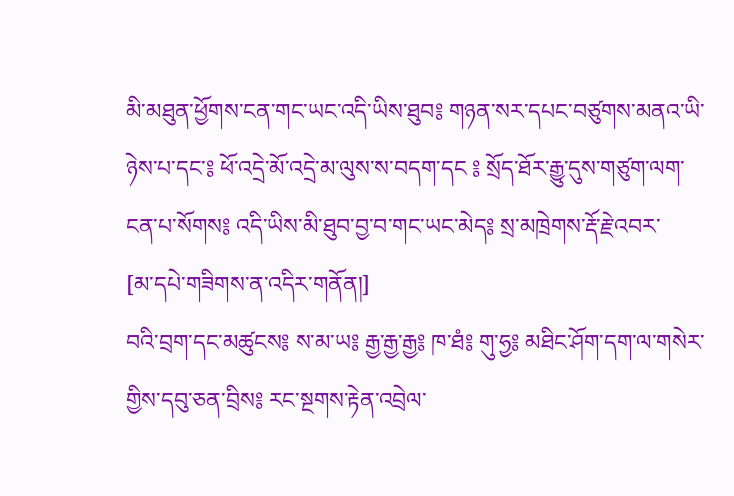མི་མཐུན་ཕྱོགས་ངན་གང་ཡང་འདི་ཡིས་ཐུབ༔ གཉན་སར་དཔང་བཙུགས་མནའ་ཡི་ཉེས་པ་དང་༔ ཕོ་འདྲེ་མོ་འདྲེ་མ་ལུས་ས་བདག་དང ༔ སྲོད་ཐོར་རྒྱུ་དུས་གཙུག་ལག་ངན་པ་སོགས༔ འདི་ཡིས་མི་ཐུབ་བྱ་བ་གང་ཡང་མེད༔ སྲ་མཁྲེགས་རྡོ་རྗེ་འབར་
[མ་དཔེ་གཟིགས་ན་འདིར་གནོན།]
བའི་བྲག་དང་མཚུངས༔ ས་མ་ཡ༔ རྒྱ་རྒྱ་རྒྱ༔ ཁ་ཐཾ༔ གུ་ཧྱ༔ མཐིང་ཤོག་དག་ལ་གསེར་གྱིས་དབུ་ཅན་བྲིས༔ རང་སྔགས་རྟེན་འབྲེལ་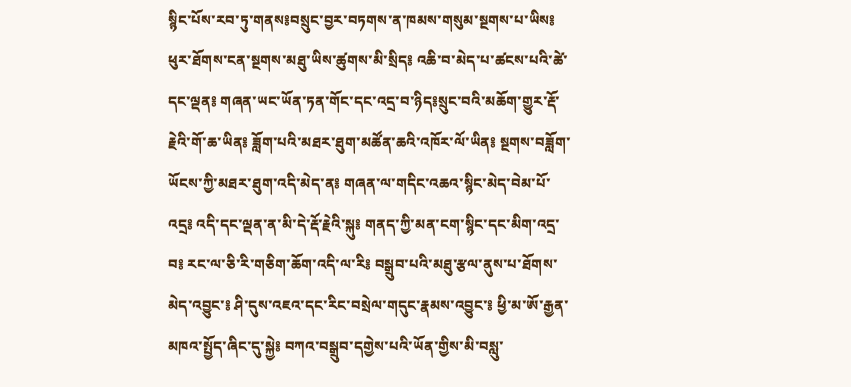སྙིང་པོས་རབ་ཏུ་གནས༔བསྲུང་བྱར་བཏགས་ན་ཁམས་གསུམ་སྔགས་པ་ཡིས༔ ཕུར་ཐོགས་ངན་སྔགས་མཐུ་ཡིས་ཚུགས་མི་སྲིད༔ འཆི་བ་མེད་པ་ཚངས་པའི་ཚེ་དང་ལྡན༔ གཞན་ཡང་ཡོན་ཏན་གོང་དང་འདྲ་བ་ཉིད༔སྲུང་བའི་མཆོག་གྱུར་རྡོ་རྗེའི་གོ་ཆ་ཡིན༔ ཟློག་པའི་མཐར་ཐུག་མཚོན་ཆའི་འཁོར་ལོ་ཡིན༔ སྔགས་བཟློག་ཡོངས་ཀྱི་མཐར་ཐུག་འདི་མེད་ན༔ གཞན་ལ་གདིང་འཆའ་སྙིང་མེད་བེམ་པོ་འདྲ༔ འདི་དང་ལྡན་ན་མི་དེ་རྡོ་རྗེའི་སྐུ༔ གནད་ཀྱི་མན་ངག་སྙིང་དང་མིག་འདྲ་བ༔ རང་ལ་ཅི་རི་གཅིག་ཆོག་འདི་ལ་རི༔ བསྒྲུབ་པའི་མཐུ་རྩལ་ནུས་པ་ཐོགས་མེད་འབྱུང་༔ ཤི་དུས་འཇའ་དང་རིང་བསྲེལ་གདུང་རྣམས་འབྱུང་༔ ཕྱི་མ་ཨོ་རྒྱན་མཁའ་སྤྱོད་ཞིང་དུ་སྐྱེ༔ བཀའ་བསྒྲུབ་དགྱེས་པའི་ཡོན་གྱིས་མི་བསླུ་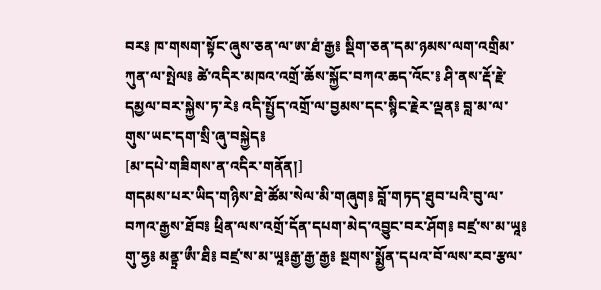བར༔ ཁ་གསག་སྟོང་ཞུས་ཅན་ལ་ཨ་ཐཾ་རྒྱ༔ སྡིག་ཅན་དམ་ཉམས་ལག་འགྲིམ་ཀུན་ལ་སྤེལ༔ ཚེ་འདིར་མཁའ་འགྲོ་ཆོས་སྐྱོང་བཀའ་ཆད་འོང་༔ ཤི་ནས་རྡོ་རྗེ་དམྱལ་བར་སྐྱེས་ཏ་རེ༔ འདི་སྤྱོད་འགྲོ་ལ་བྱམས་དང་སྙིང་རྗེར་ལྡན༔ བླ་མ་ལ་གུས་ཡང་དག་སྲི་ཞུ་བསྐྱེད༔
[མ་དཔེ་གཟིགས་ན་འདིར་གནོན།]
གདམས་པར་ཡིད་གཉིས་ཐེ་ཚོམ་སེལ་མི་གཞུག༔ བློ་གཏད་ཐུབ་པའི་བུ་ལ་བཀའ་རྒྱས་ཐོབ༔ ཕྲིན་ལས་འགྲོ་དོན་དཔག་མེད་འབྱུང་བར་ཤོག༔ བཛྲ་ས་མ་ཡཱ༔ གུ་ཧྱ༔ མནྟྲ་ཨྀ་ཐི༔ བཛྲ་ས་མ་ཡཱ༔རྒྱ་རྒྱ་རྒྱ༔ སྔགས་སྨྱོན་དཔའ་བོ་ལས་རབ་རྩལ་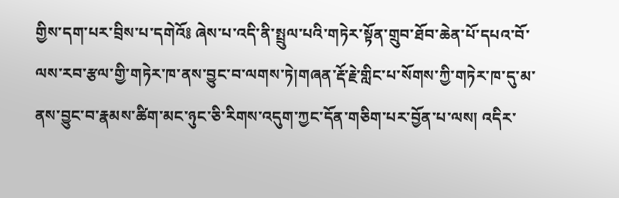གྱིས་དག་པར་བྲིས་པ་དགེའོ༔ ཞེས་པ་འདི་ནི་སྤྲུལ་པའི་གཏེར་སྟོན་གྲུབ་ཐོབ་ཆེན་པོ་དཔའ་བོ་ལས་རབ་རྩལ་གྱི་གཏེར་ཁ་ནས་བྱུང་བ་ལགས་ཏེ།གཞན་རྡོ་རྗེ་གླིང་པ་སོགས་ཀྱི་གཏེར་ཁ་དུ་མ་ནས་བྱུང་བ་རྣམས་ཚིག་མང་ཉུང་ཅི་རིགས་འདུག་ཀྱང་དོན་གཅིག་པར་བྱོན་པ་ལས། འདིར་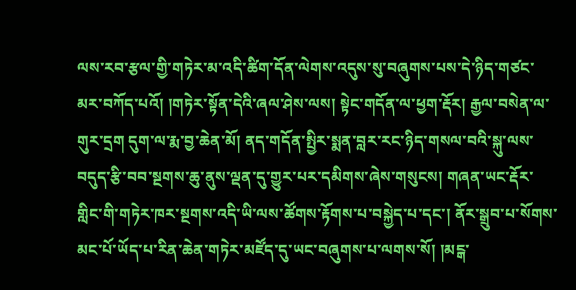ལས་རབ་རྩལ་གྱི་གཏེར་མ་འདི་ཚིག་དོན་ལེགས་འདུས་སུ་བཞུགས་པས་དེ་ཉིད་གཙང་མར་བཀོད་པའོ། །གཏེར་སྟོན་དེའི་ཞལ་ཤེས་ལས། སྟེང་གདོན་ལ་ཕྱག་རྡོར། རྒྱལ་བསེན་ལ་གུར་དྲག དུག་ལ་རྨ་བྱ་ཆེན་མོ། ནད་གདོན་སྤྱིར་སྨན་བླར་རང་ཉིད་གསལ་བའི་སྐུ་ལས་བདུད་རྩི་བབ་སྔགས་ཆུ་ནུས་ལྡན་དུ་གྱུར་པར་དམིགས་ཞེས་གསུངས། གཞན་ཡང་རྡོར་གླིང་གི་གཏེར་ཁར་སྔགས་འདི་ཡི་ལས་ཚོགས་རྟོགས་པ་བསྐྱེད་པ་དང་། ནོར་སྒྲུབ་པ་སོགས་མང་པོ་ཡོད་པ་རིན་ཆེན་གཏེར་མཛོད་དུ་ཡང་བཞུགས་པ་ལགས་སོ། །མངྒ་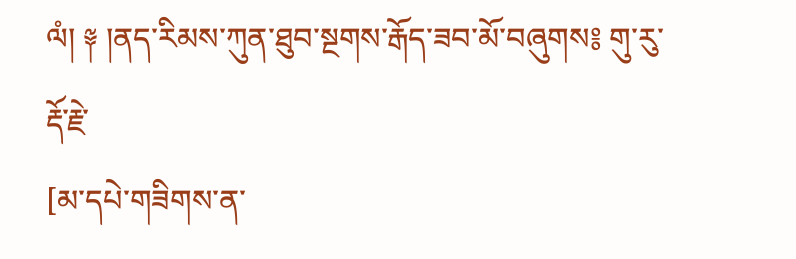ལཾ། ༈ །ནད་རིམས་ཀུན་ཐུབ་སྔགས་རྒོད་ཟབ་མོ་བཞུགས༔ གུ་རུ་རྡོ་རྗེ་
[མ་དཔེ་གཟིགས་ན་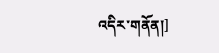འདིར་གནོན།]